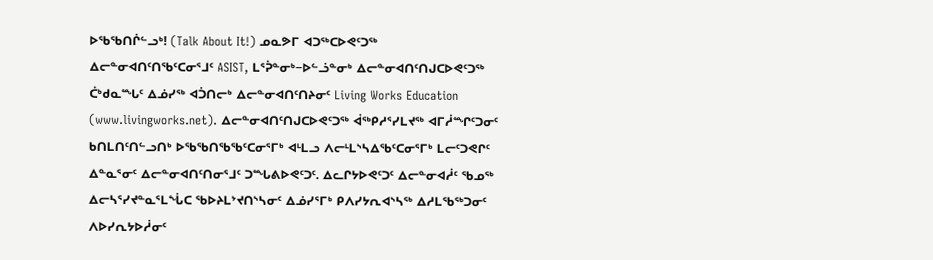ᐅᖃᖃᑎᒌᓪᓗᒃ! (Talk About It!) ᓄᓇᕗᒥ ᐊᑐᖅᑕᐅᕙᑦᑐᖅ ᐃᓕᓐᓂᐊᑎᑦᑎᖃᑦᑕᓂᕐᒧᑦ ASIST, ᒪᕐᕉᓐᓂᒃ−ᐅᓪᓘᓐᓂᒃ ᐃᓕᓐᓂᐊᑎᑦᑎᒍᑕᐅᕙᑦᑐᖅ ᑖᒃᑯᓇᙵᑦ ᐃᓅᓯᖅ ᐊᑑᑎᓕᒃ ᐃᓕᓐᓂᐊᑎᑦᑎᔨᓂᑦ Living Works Education (www.livingworks.net). ᐃᓕᓐᓂᐊᑎᑦᑎᒍᑕᐅᕙᑦᑐᖅ ᐋᖅᑭᓱᕐᓯᒪᔪᖅ ᐊᒥᓲᙱᑦᑐᓂᑦ ᑲᑎᒪᑎᑦᑎᓪᓗᑎᒃ ᐅᖃᖃᑎᖃᖃᑦᑕᓂᕐᒥᒃ ᐊᒻᒪᓗ ᐱᓕᒻᒪᔅᓴᐃᖃᑦᑕᓂᕐᒥᒃ ᒪᓕᑦᑐᕙᒋᑦ ᐃᓐᓇᕐᓂᑦ ᐃᓕᓐᓂᐊᑎᑦᑎᓂᕐᒧᑦ ᑐᙵᕕᐅᕙᑦᑐᑦ. ᐃᓚᒋᔭᐅᕙᑦᑐᑦ ᐃᓕᓐᓂᐊᓲᑦ ᖃᓄᖅ ᐃᓕᓴᕐᓯᔪᓐᓇᕐᒪᖔᑕ ᖃᐅᔨᒪᔾᔪᑎᔅᓴᓂᑦ ᐃᓅᓯᕐᒥᒃ ᑭᐱᓯᔭᕆᐊᔅᓴᖅ ᐃᓱᒪᖃᖅᑐᓂᑦ ᐱᐅᓯᕆᔭᐅᓲᓂᑦ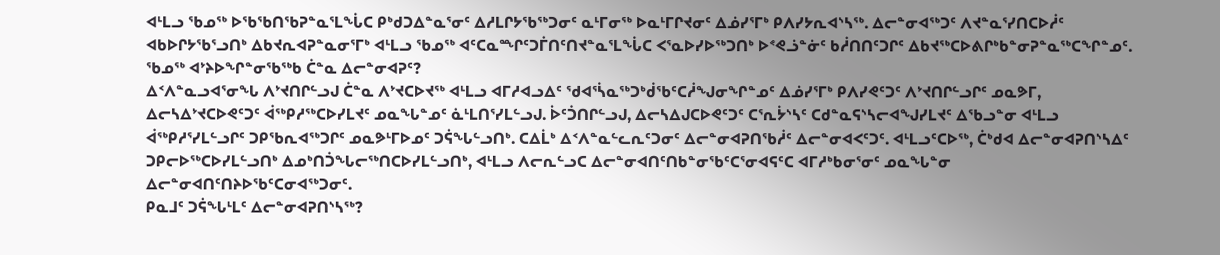ᐊᒻᒪᓗ ᖃᓄᖅ ᐅᖃᖃᑎᖃᕈᓐᓇᕐᒪᖔᑕ ᑭᒃᑯᑐᐃᓐᓇᕐᓂᑦ ᐃᓱᒪᒋᔭᖃᖅᑐᓂᑦ ᓇᒻᒥᓂᖅ ᐅᓇᒻᒥᒋᔪᓂᑦ ᐃᓅᓯᕐᒥᒃ ᑭᐱᓯᔭᕆᐊᔅᓴᖅ. ᐃᓕᓐᓂᐊᖅᑐᑦ ᐱᔪᓐᓇᕐᓯᑎᑕᐅᓲᑦ ᐊᑲᐅᒋᔭᖃᕐᓗᑎᒃ ᐃᑲᔪᕆᐊᕈᓐᓇᓂᕐᒥᒃ ᐊᒻᒪᓗ ᖃᓄᖅ ᐊᑦᑕᓇᙱᑦᑐᒦᑎᑦᑎᔪᓐᓇᕐᒪᖔᑕ ᐸᕐᓇᐅᓯᐅᖅᑐᑎᒃ ᐅᕝᕙᓘᓐᓃᑦ ᑲᓲᑎᑎᑦᑐᒋᑦ ᐃᑲᔪᖅᑕᐅᕕᒋᒃᑲᓐᓂᕈᓐᓇᖅᑕᖏᓐᓄᑦ.
ᖃᓄᖅ ᐊᔾᔨᐅᖏᓐᓂᖃᖅᑲ ᑖᓐᓇ ᐃᓕᓐᓂᐊᕈᑦ?
ᐃᑉᐱᓐᓇᓗᐊᕐᓂᖓ ᐱᔾᔪᑎᒋᓪᓗᒍ ᑖᓐᓇ ᐱᔾᔪᑕᐅᔪᖅ ᐊᒻᒪᓗ ᐊᒥᓱᐊᓗᐃᑦ ᖁᐊᕐᓵᓇᖅᑐᒃᑰᖃᑦᑕᓲᖑᓂᖏᓐᓄᑦ ᐃᓅᓯᕐᒥᒃ ᑭᐱᓯᕙᑦᑐᑦ ᐱᔾᔪᑎᒋᓪᓗᒋᑦ ᓄᓇᕗᒥ, ᐃᓕᓴᐃᔾᔪᑕᐅᕙᑦᑐᑦ ᐋᖅᑭᓱᖅᑕᐅᓯᒪᔪᑦ ᓄᓇᖓᓐᓄᑦ ᓈᒻᒪᑎᕐᓯᒪᓪᓗᒍ. ᐆᑦᑑᑎᒋᓪᓗᒍ, ᐃᓕᓴᐃᒍᑕᐅᕙᑦᑐᑦ ᑕᕐᕆᔮᔅᓴᑦ ᑕᑯᓐᓇᕋᔅᓴᓕᐊᖑᓯᒪᔪᑦ ᐃᖃᓗᓐᓂ ᐊᒻᒪᓗ ᐋᖅᑭᓱᕐᓯᒪᓪᓗᒋᑦ ᑐᑭᖃᕆᐊᖅᑐᒋᑦ ᓄᓇᕗᒻᒥᐅᓄᑦ ᑐᕌᖓᓪᓗᑎᒃ. ᑕᐃᒫᒃ ᐃᑉᐱᓐᓇᓪᓚᕆᑦᑐᓂᑦ ᐃᓕᓐᓂᐊᕈᑎᖃᓲᑦ ᐃᓕᓐᓂᐊᐸᑦᑐᑦ. ᐊᒻᒪᓗᑦᑕᐅᖅ, ᑖᒃᑯᐊ ᐃᓕᓐᓂᐊᕈᑎᔅᓴᐃᑦ ᑐᑭᓕᐅᖅᑕᐅᓯᒪᓪᓗᑎᒃ ᐃᓄᒃᑎᑑᖓᓕᖅᑎᑕᐅᓯᒪᓪᓗᑎᒃ, ᐊᒻᒪᓗ ᐱᓕᕆᓪᓗᑕ ᐃᓕᓐᓂᐊᑎᑦᑎᑲᓐᓂᖃᑦᑕᕐᓂᐊᕋᑦᑕ ᐊᒥᓱᒃᑲᓂᕐᓂᑦ ᓄᓇᖓᓐᓂ ᐃᓕᓐᓂᐊᑎᑦᑎᔨᐅᖃᑦᑕᓂᐊᖅᑐᓂᑦ.
ᑭᓇᒧᑦ ᑐᕌᖓᒻᒪᑦ ᐃᓕᓐᓂᐊᕈᑎᔅᓴᖅ?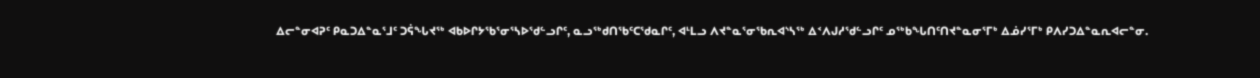ᐃᓕᓐᓂᐊᕈᑦ ᑭᓇᑐᐃᓐᓇᕐᒧᑦ ᑐᕌᖓᔪᖅ ᐊᑲᐅᒋᔭᖃᕐᓂᕐᓴᐅᖁᓪᓗᒋᑦ, ᓇᓗᖅᑯᑎᖃᑦᑕᖁᓇᒋᑦ, ᐊᒻᒪᓗ ᐱᔪᓐᓇᕐᓂᖃᕆᐊᔅᓴᖅ ᐃᑉᐱᒍᓱᖁᓪᓗᒋᑦ ᓄᖅᑲᖓᑎᑦᑎᔪᓐᓇᓂᕐᒥᒃ ᐃᓅᓯᕐᒥᒃ ᑭᐱᓯᑐᐃᓐᓇᕆᐊᓕᓐᓂ.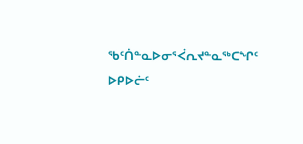ᖃᑦᑏᓐᓇᐅᓂᕐᐹᕆᔪᓐᓇᖅᑕᖏᑦ ᐅᑭᐅᓖᑦ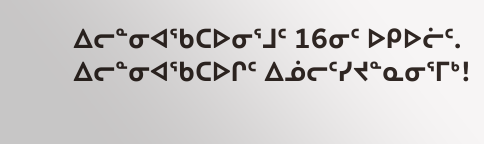ᐃᓕᓐᓂᐊᖃᑕᐅᓂᕐᒧᑦ 16ᓂᑦ ᐅᑭᐅᓖᑦ.
ᐃᓕᓐᓂᐊᖃᑕᐅᒋᑦ ᐃᓅᓕᑦᓯᔪᓐᓇᓂᕐᒥᒃ!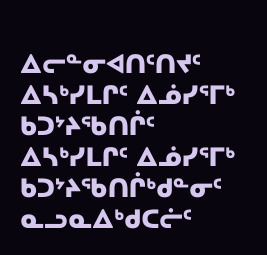ᐃᓕᓐᓂᐊᑎᑦᑎᔪᑦ ᐃᓴᒃᓯᒪᒋᑦ ᐃᓅᓯᕐᒥᒃ ᑲᑐᔾᔨᖃᑎᒌᑦ
ᐃᓴᒃᓯᒪᒋᑦ ᐃᓅᓯᕐᒥᒃ ᑲᑐᔾᔨᖃᑎᒌᒃᑯᓐᓂᑦ ᓇᓗᓇᐃᒃᑯᑕᓖᑦ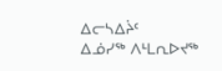ᐃᓕᓴᐃᔩᑦ
ᐃᓅᓯᖅ ᐱᒻᒪᕆᐅᔪᖅ